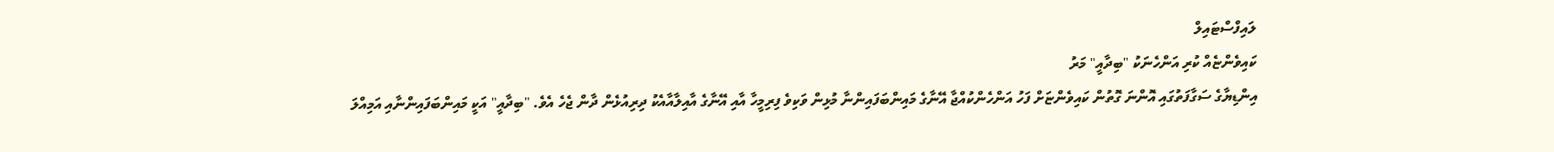ލައިފްސްޓައިލް
ކައިވެންޏެއް ކުރި އަންހެނަކު "ބިދާއީ" މަރު
އިންޑިޔާގެ ސަގާފަތުގައި އޮންނަ ގޮތުން ކައިވެންޏަށް ފަހު އަންހެންކުއްޖާ އޭނާގެ މައިންބަފައިންނާ މުޅިން ވަކިވެ ފިރިމީހާ އާއި އޭނާގެ އާއިލާއާއެކު ދިރިއުޅެން ދާން ޖެހެ އެވެ. "ބިދާއީ" އަކީ މައިންބަފައިންނާއި އަމިއްލަ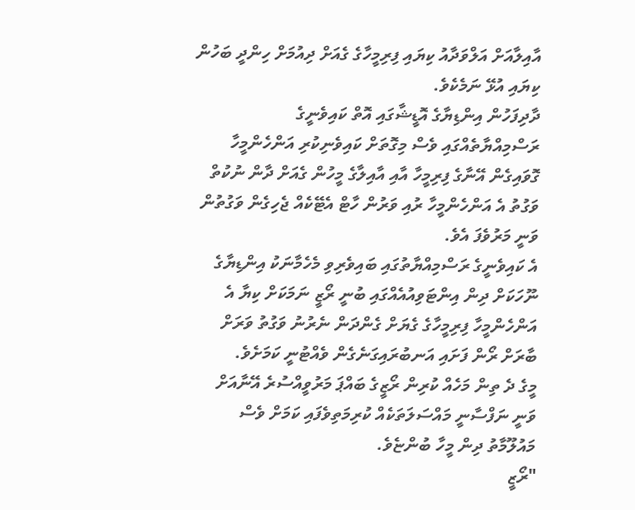އާއިލާއަށް އަލްވަދާއު ކިޔައި ފިރިމީހާގެ ގެއަށް ދިއުމަށް ހިންދީ ބަހުން ކިޔައި އުޅޭ ނަމެކެވެ.
ދާދިފަހުން އިންޑިޔާގެ އޮޑީޝާގައި އޮތް ކައިވެނީގެ ރަސްމިއްޔާތެއްގައި ވެސް މިގޮތަށް ކައިވެނިކުރި އަންހެންމީހާ ގޮވައިގެން އޭނާގެ ފިރިމީހާ އާއި އާއިލާގެ މީހުން ގެއަށް ދާން ނުކުތް ވަގުތު އެ އަންހެންމީހާ ރުއި ވަރުން ހާޓް އެޓޭކެއް ޖެހިގެން ވަގުތުން ވަނީ މަރުވެފަ އެވެ.
އެ ކައިވެނީގެ ރަސްމިއްޔާތުގައި ބައިވެރިވި މެހެމާނަކު އިންޑިޔާގެ ނޫހަކަށް ދިން އިންޓަވިއުއެއްގައި ބުނީ ރޯޒީ ނަމަކަށް ކިޔާ އެ އަންހެންމީހާ ފިރިމީހާގެ ގެޔަށް ގެންދަން ނެރުނު ވަގުތު ވަރަށް ބާރަށް ރޯން ފަށައި އަނބުރައިގަނެގެން ވެއްޓުނީ ކަމަށެވެ.
މީގެ ދެ ތިން މަހެއް ކުރިން ރޯޒީގެ ބައްޕަ މަރުވީއްސުރެ އޭނާއަށް ވަނީ ނަފްސާނީ މައްސަލަތަކެއް ކުރިމަތިވެފައި ކަމަށް ވެސް މައުލޫމާތު ދިން މީހާ ބުންޏެވެ.
"ރޯޒީ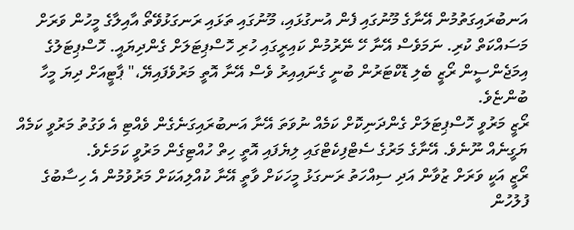އަނބުރައިގަތުމުން އޭނާގެ މޫނުގައި ފެން އުނގުޅައި، މޫނުގައި ތަޅައި ރަނގަޅުވޭތޯ އާއިލާގެ މީހުން ވަރަށް މަސައްކަތް ކުރި. ނަމަވެސް އޭނާ ހޭ ނޭރުމުން ކައިރީގައި ހުރި ހޮސްޕިޓަލަށް ގެންދިޔައީ. ހޮސްޕިޓަލުގެ އިމަޖެންސީން ރޯޒީ ބެލި ޑޮކްޓަރުން ބުނީ ގެނައިއިރު ވެސް އޭނާ އޮތީ މަރުވެފައިޔޭ،" ޕާޓީއަށް ދިޔަ މީހާ ބުންޏެވެ.
ރޯޒީ މަރުވީ ހޮސްޕިޓަލަށް ގެންދަނިކޮށް ކަމެއް ނުވަތަ އޭނާ އަނބުރައިގަނެގެން ވެއްޓި އެ ވަގުތު މަރުވީ ކަމެއް ޔަގީނެއް ނޫނެވެ. އޭނާގެ މަރުގެ ސެޓްފިކެޓްގައި ލިޔެފައި އޮތީ ހިތް ހުއްޓިގެން މަރުވީ ކަމަށެވެ.
ރޯޒީ އަކީ ވަރަށް ޒުވާން އަދި ސިއްހަތު ރަނގަޅު މީހަކަށް ވާތީ އޭނާ ކުއްލިއަކަށް މަރުވުމުން އެ ހިސާބުގެ ފުލުހުން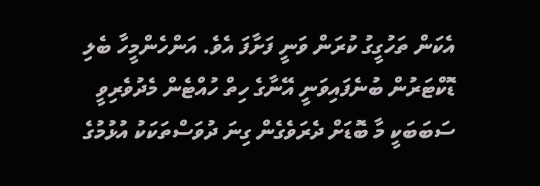އެކަން ތަހުގީގު ކުރަން ވަނީ ފަށާފަ އެވެ. އަންހެންމީހާ ބެލި ޑޮކްޓަރުން ބުނެފައިވަނީ އޭނާގެ ހިތް ހުއްޓެން މެދުވެރިވީ ސަބަބަކީ މާ ބޮޑަށް ދެރަވެގެން ގިނަ ދުވަސްތަކަކު އުޅުމުގެ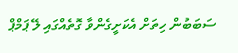ސަބަބުން ހިތަށް އެކަށީގެންވާ ގޮތެއްގައި ލޭ ޕަމްޕް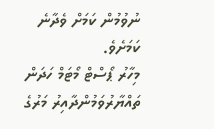ނުވުމުން ކަމަށް ވެދާނެ ކަމަށެވެ.
މިހާރު ޕޯސްޓް މޯޓަމް ހަދަން ތައްޔާރުވަމުންދާއިރު މަރުގެ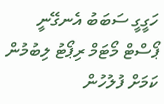ހަގީގީ ސަބަބު އެނގޭނީ ޕޯސްޓް މޯޓަމް ރިޕޯޓު ލިބުމުން ކަމަށް ފުލުހުން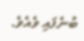ބުނެފައި ވެއެވެ.